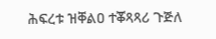ሕፍረቱ ዝቐልዐ ተቖጻጻሪ ጉጅለ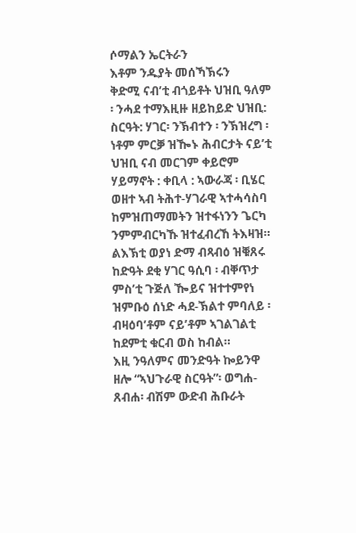ሶማልን ኤርትራን
እቶም ንዱያት መሰኻኽሩን
ቅድሚ ናብ’ቲ ብጎይቶት ህዝቢ ዓለም ፡ ንሓደ ተማእዚዙ ዘይከይድ ህዝቢ: ስርዓት: ሃገር፡ ንኽብተን ፡ ንኽዝረግ ፡ ነቶም ምርቓ ዝዀኑ ሕብርታት ናይ’ቲ ህዝቢ ናብ መርገም ቀይሮም ሃይማኖት : ቀቢላ : ኣውራጃ ፡ ቢሄር ወዘተ ኣብ ትሕተ-ሃገራዊ ኣተሓሳስባ ከምዝጠማመትን ዝተፋነንን ጌርካ ንምምብርካኹ ዝተፈብረኸ ትእዛዝ። ልእኽቲ ወያነ ድማ ብጻብዕ ዝቑጸሩ ከድዓት ደቂ ሃገር ዓሲባ ፡ ብቐጥታ ምስ’ቲ ጉጅለ ዀይና ዝተተምየነ ዝምቡዕ ሰነድ ሓደ-ኽልተ ምባለይ ፡ ብዛዕባ’ቶም ናይ’ቶም ኣገልገልቲ ከደምቲ ቁርብ ወስ ከብል።
እዚ ንዓለምና መንድዓት ኰይንዋ ዘሎ “ኣህጉራዊ ስርዓት”፡ ወግሐ-ጸብሐ፡ ብሽም ውድብ ሕቡራት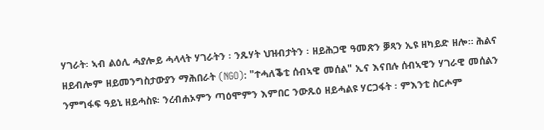ሃገራት፡ ኣብ ልዕሊ ሓያሎይ ሓላላት ሃገራትን ፡ ንጹሃት ህዝብታትን ፡ ዘይሕጋዊ ዓመጽን ቓጻን ኢዩ ዘካይድ ዘሎ። ሕልና ዘይብሎም ዘይመንግስታውያን ማሕበራት (NGO): "ተሓለቕቲ ሰብኣዊ መሰል" ኢና እናበሉ ሰብኣዊን ሃገራዊ መሰልን ንምግፋፍ ዓይኒ ዘይሓስዩ፡ ንረብሐኦምን ጣዕሞምን እምበር ንውጹዕ ዘይሓልዩ ሃርጋፋት ፡ ምእንቲ ስርሖም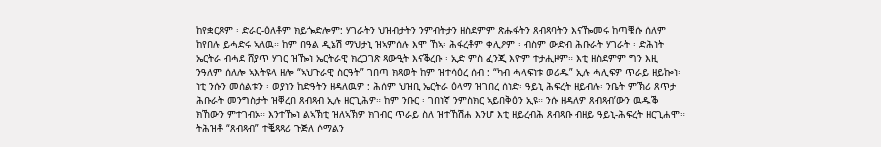ከየቋርጾም ፡ ድራር-ዕለቶም ክይጐድሎም: ሃገራትን ህዝብታትን ንምብትታን ዘስደምም ጽሑፋትን ጸብጻባትን እናዀመሩ ከጣቑሱ ሰለም ከየበሉ ይሓድሩ ኣለዉ። ከም በዓል ዲኔሽ ማህታኒ ዝኣምሰሉ እሞ ኸኣ፡ ሕፋረቶም ቀሊዖም ፡ ብስም ውድብ ሕቡራት ሃገራት ፡ ድሕነት ኤርትራ ብሓደ ሸያጥ ሃገር ዝዀነ ኤርትራዊ ክረጋገጽ ጻውዒት እናቕረቡ ፡ ኢድ ምስ ፈንጂ እዮም ተታሒዞም። እቲ ዘስደምም ግን እዚ ንዓለም ሰለሎ ኣእትዩላ ዘሎ “ኣህጉራዊ ስርዓት” ገበጣ ክጻወት ከም ዝተሳዕረ ሰብ : “ካብ ሓላፍነቱ ወሪዱ” ኢሉ ሓሊፍዎ ጥራይ ዘይኰነ፡ ነቲ ንሱን መሰልቱን ፡ ወያነን ከድዓትን ዘዳለዉዎ : ሕሰም ህዝቢ ኤርትራ ዕላማ ዝገበረ ሰነድ፡ ዓይኒ ሕፍረት ዘይብሉ፡ ንቤት ምኽሪ ጸጥታ ሕቡራት መንግስታት ዝቐረበ ጸብጻብ ኢሉ ዘርጊሕዎ። ከም ንቡር ፡ ገበነኛ ንምስክር ኣይበቅዕን ኢዩ። ንሱ ዘዳለዎ ጸብጻብ’ውን ዉዱቕ ክኸውን ምተገብኦ። እንተዀነ ልኣኽቲ ዝለኣኽዎ ክገብር ጥራይ ስለ ዝተኸሽሐ እንሆ እቲ ዘይረብሕ ጸብጻቡ ብዘይ ዓይኒ-ሕፍረት ዘርጊሐሞ።
ትሕዝቶ “ጸብጻብ” ተቘጻጻሪ ጉጅለ ሶማልን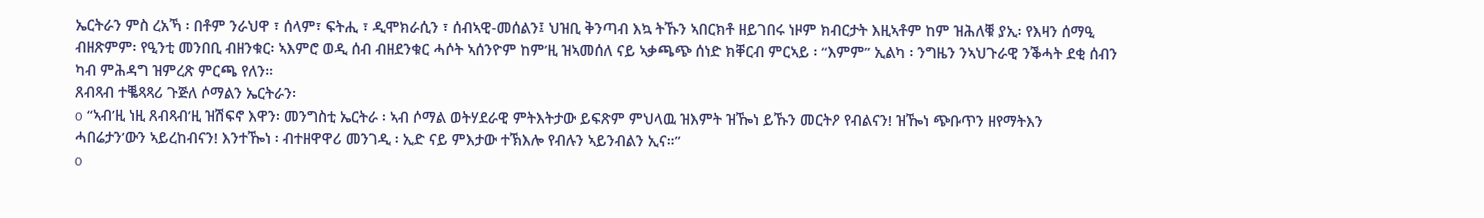ኤርትራን ምስ ረአኻ ፡ በቶም ንራህዋ ፣ ሰላም፣ ፍትሒ ፣ ዲሞክራሲን ፣ ሰብኣዊ-መሰልን፤ ህዝቢ ቅንጣብ እኳ ትኹን ኣበርክቶ ዘይገበሩ ነዞም ክብርታት እዚኣቶም ከም ዝሕለቑ ያኢ፡ የእዛን ሰማዒ ብዘጽምም፡ የዒንቲ መንበቢ ብዘንቁር፡ ኣእምሮ ወዲ ሰብ ብዘደንቁር ሓሶት ኣሰንዮም ከም’ዚ ዝኣመሰለ ናይ ኣቃጫጭ ሰነድ ክቐርብ ምርኣይ ፡ “እምም” ኢልካ ፡ ንግዜን ንኣህጉራዊ ንቕሓት ደቂ ሰብን ካብ ምሕዳግ ዝምረጽ ምርጫ የለን።
ጸብጻብ ተቘጻጻሪ ጉጅለ ሶማልን ኤርትራን፡
o “ኣብ’ዚ ነዚ ጸብጻብ’ዚ ዝሽፍኖ እዋን፡ መንግስቲ ኤርትራ ፡ ኣብ ሶማል ወትሃደራዊ ምትእትታው ይፍጽም ምህላዉ ዝእምት ዝዀነ ይኹን መርትዖ የብልናን! ዝዀነ ጭቡጥን ዘየማትእን ሓበሬታን’ውን ኣይረከብናን! እንተዀነ ፡ ብተዘዋዋሪ መንገዲ ፡ ኢድ ናይ ምእታው ተኽእሎ የብሉን ኣይንብልን ኢና።”
o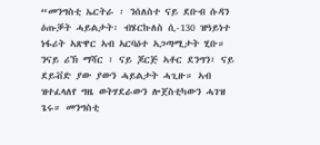“መንግስቲ ኤርትራ ፡ ንሰለስተ ናይ ደቡብ ሱዳን ዕጡቓት ሓይልታት፡ ብሄርኩለስ ሲ-130 ዝዓይነተ ነፋሪት ኣጽዋር ኣብ ኣርባዕተ ኣጋጣሚታት ሂቡ። ንናይ ሪኽ ማሻር ፣ ናይ ጆርጅ ኣቶር ደንግን፣ ናይ ደይቭድ ያው ያውን ሓይልታት ሓጊዙ። ኣብ ዝተፈላለየ ግዜ ወትሃደራውን ሎጀስቲካውን ሓገዝ ጌሩ። መንግስቲ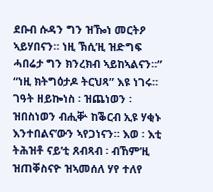ደቡብ ሱዳን ግን ዝዀነ መርትዖ ኣይሃበናን። ነዚ ኽሲ’ዚ ዝድግፍ ሓበሬታ ግን ክንረክብ ኣይከኣልናን።”
“ነዚ ክትግዕታዶ ትርህጻ” እዩ ነገሩ። ገዓት ዘይኰነስ ፡ ዝጨነወን ፡ ዝበስነወን ብሒቝ ከቕርብ ኢዩ ሃቂኑ እንተበልና’ውን ኣየጋነናን። እወ ፡ እቲ ትሕዝቶ ናይ’ቲ ጸብጻብ ፡ ብኸም’ዚ ዝጠቐስናዮ ዝኣመሰለ ሃየ ተለየ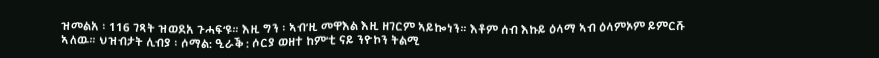ዝመልአ ፡ 116 ገጻት ዝወደአ ጉሓፍ‘ዩ። እዚ ግን ፡ ኣብ’ዚ መዋእል እዚ ዘገርም ኣይኰነን። እቶም ሰብ እኩይ ዕላማ ኣብ ዕላምኦም ይምርሹ ኣለዉ። ህዝብታት ሊብያ ፡ ሶማል: ዒራቕ : ሶርያ ወዘተ ከም’ቲ ናይ ንዮኮን ትልሚ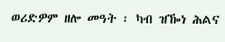ወሪድዎም ዘሎ መዓት ፡ ካብ ዝዀነ ሕልና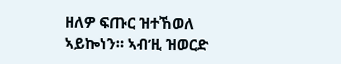ዘለዎ ፍጡር ዝተኸወለ ኣይኰነን። ኣብ’ዚ ዝወርድ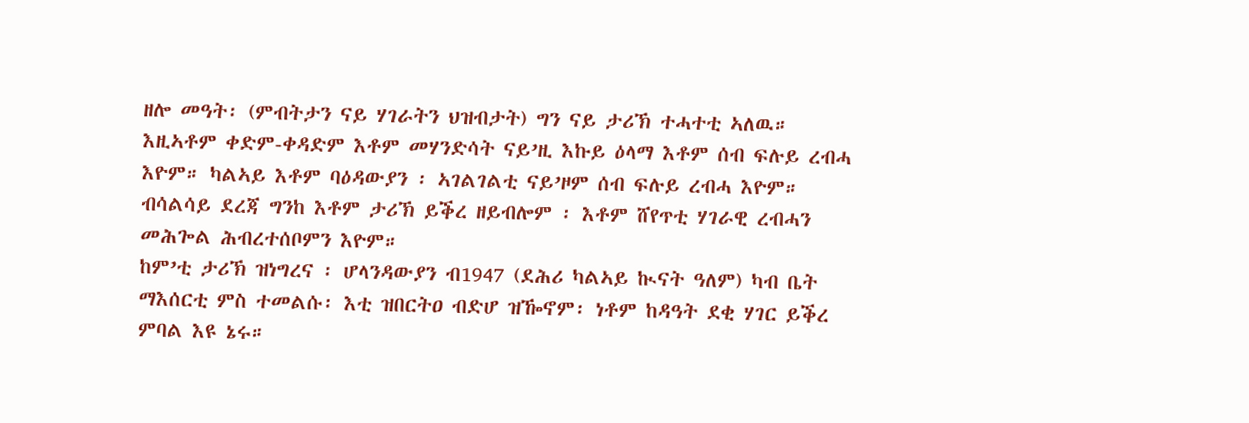ዘሎ መዓት፡ (ምብትታን ናይ ሃገራትን ህዝብታት) ግን ናይ ታሪኽ ተሓተቲ ኣለዉ። እዚኣቶም ቀድም-ቀዳድም እቶም መሃንድሳት ናይ’ዚ እኩይ ዕላማ እቶም ሰብ ፍሉይ ረብሓ እዮም። ካልኣይ እቶም ባዕዳውያን ፡ ኣገልገልቲ ናይ’ዞም ሰብ ፍሉይ ረብሓ እዮም። ብሳልሳይ ደረጃ ግንከ እቶም ታሪኽ ይቕረ ዘይብሎም ፡ እቶም ሸየጥቲ ሃገራዊ ረብሓን መሕጐል ሕብረተሰቦምን እዮም።
ከም’ቲ ታሪኽ ዝነግረና ፡ ሆላንዳውያን ብ1947 (ደሕሪ ካልኣይ ኲናት ዓለም) ካብ ቤት ማእሰርቲ ምስ ተመልሱ፡ እቲ ዝበርትዐ ብድሆ ዝዀኖም፡ ነቶም ከዳዓት ደቂ ሃገር ይቕረ ምባል እዩ ኔሩ።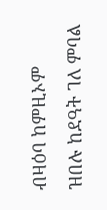ብዛዕባ ከምዚኦም ዝበሉ ከደዓት ገለ ምባል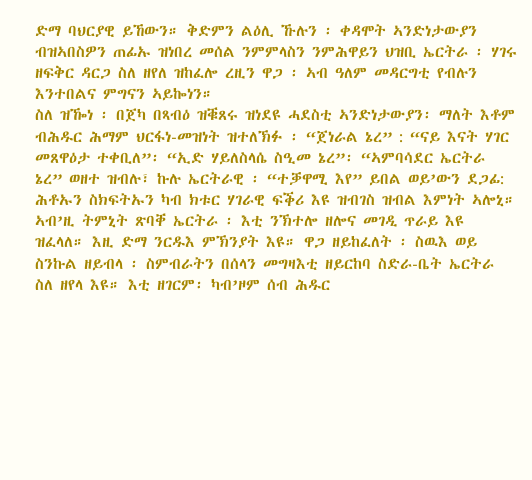ድማ ባህርያዊ ይኸውን። ቅድምን ልዕሊ ኹሉን ፡ ቀዳሞት ኣንድነታውያን ብዝኣበስዎን ጠፊኡ ዝነበረ መሰል ንምምላስን ንምሕዋይን ህዝቢ ኤርትራ ፡ ሃገሩ ዘፍቅር ዳርጋ ስለ ዘየለ ዝከፈሎ ረዚን ዋጋ ፡ ኣብ ዓለም መዳርግቲ የብሉን እንተበልና ምግናን ኣይኰነን።
ስለ ዝዀነ ፡ በጀካ በጻብዕ ዝቑጸሩ ዝነደዩ ሓደስቲ ኣንድነታውያን፡ ማለት እቶም ብሕዱር ሕማም ህርፋነ-መዝነት ዝተለኽፉ ፡ “ጀነራል ኔረ” : “ናይ እናት ሃገር መጸዋዕታ ተቀቢለ”፡ “ኢድ ሃይለስላሴ ስዒመ ኔረ”፡ “ኣምባሳደር ኤርትራ ኔረ” ወዘተ ዝብሉ፣ ኩሉ ኤርትራዊ ፡ “ተቓዋሚ እየ” ይበል ወይ’ውን ደጋፊ: ሕቶኡን ስክፍትኡን ካብ ክቱር ሃገራዊ ፍቕሪ እዩ ዝብገስ ዝብል እምነት ኣሎኒ።
ኣብ’ዚ ትምኒት ጽባቐ ኤርትራ ፡ እቲ ንኽተሎ ዘሎና መገዲ ጥራይ እዩ ዝፈላለ። እዚ ድማ ንርዱእ ምኽንያት እዩ። ዋጋ ዘይከፈለት ፡ ስዉእ ወይ ስንኩል ዘይብላ ፡ ስምብራትን በሰላን መግዛእቲ ዘይርከባ ስድራ-ቤት ኤርትራ ስለ ዘየላ እዩ። እቲ ዘገርም፡ ካብ’ዞም ሰብ ሕዱር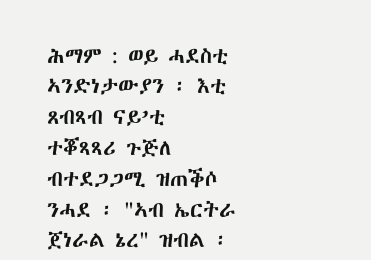ሕማም : ወይ ሓደስቲ ኣንድነታውያን ፡ እቲ ጸብጻብ ናይ’ቲ ተቖጻጻሪ ጉጅለ ብተደጋጋሚ ዝጠቕሶ ንሓደ ፡ "ኣብ ኤርትራ ጀነራል ኔረ" ዝብል ፡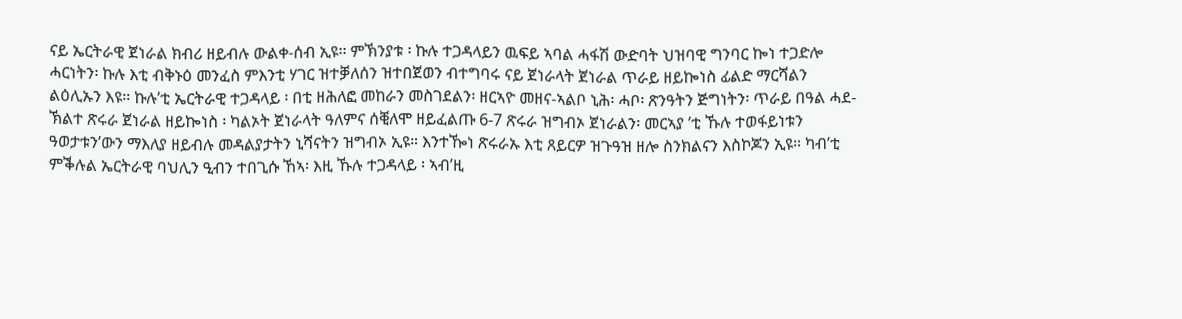ናይ ኤርትራዊ ጀነራል ክብሪ ዘይብሉ ውልቀ-ሰብ ኢዩ፡፡ ምኽንያቱ ፡ ኩሉ ተጋዳላይን ዉፍይ ኣባል ሓፋሽ ውድባት ህዝባዊ ግንባር ኰነ ተጋድሎ ሓርነትን፡ ኩሉ እቲ ብቅኑዕ መንፈስ ምእንቲ ሃገር ዝተቓለሰን ዝተበጀወን ብተግባሩ ናይ ጀነራላት ጀነራል ጥራይ ዘይኰነስ ፊልድ ማርሻልን ልዕሊኡን እዩ። ኩሉ’ቲ ኤርትራዊ ተጋዳላይ ፡ በቲ ዘሕለፎ መከራን መስገደልን፡ ዘርኣዮ መዘና-ኣልቦ ኒሕ፡ ሓቦ፡ ጽንዓትን ጅግነትን፡ ጥራይ በዓል ሓደ-ኽልተ ጽሩራ ጀነራል ዘይኰነስ ፡ ካልኦት ጀነራላት ዓለምና ሰቒለሞ ዘይፈልጡ 6-7 ጽሩራ ዝግብኦ ጀነራልን፡ መርኣያ ’ቲ ኹሉ ተወፋይነቱን ዓወታቱን’ውን ማእለያ ዘይብሉ መዳልያታትን ኒሻናትን ዝግብኦ ኢዩ። እንተዀነ ጽሩራኡ እቲ ጸይርዎ ዝጉዓዝ ዘሎ ስንክልናን እስኮጆን ኢዩ። ካብ’ቲ ምቕሉል ኤርትራዊ ባህሊን ዒብን ተበጊሱ ኸኣ፡ እዚ ኹሉ ተጋዳላይ ፡ ኣብ’ዚ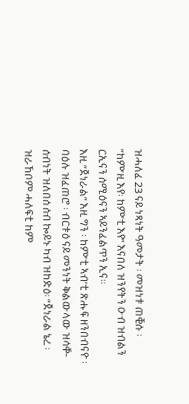ዝሓለፈ 23 ናይ ነጻነት ዓመታት ፡ መዝነቱ ጠቒሱ ፡ “ከም’ዚ እየ፡ ከም’ቲ እየ” እናበለ ዝንየትን ዑብ ዝብልን ርኢናን ሰሚዕናን ኣይንፈልጥን ኢና።
እዚ “ጀነራል” እዚ ግን ፡ ከም’ቲ ኣብ’ቲ ጽሑፍ ዘንበብናዮ ፡ ባዕሉ ዝፈጠሮ ፡ ብርቱዕ ናይ መንነት ቅልውላው ዝሳቐ-ሰብነት ዝለበሰ ሰብ ኰይኑ ካብ ዝከድዕ፡ “ጀነራል ኔረ ፡ ዝራኸቦም ሓለፍቲ ከም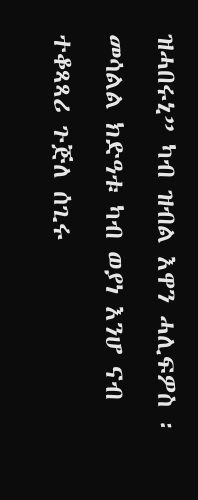ዝሓበሩኒ” ካብ ዝብል እዋን ሓሊፍዎስ ፡ መሳልል ክድዓቱ ካብ ወያነ እንሆ ናብ ተቆጻጻሪ ጉጅለ ሰጊሩ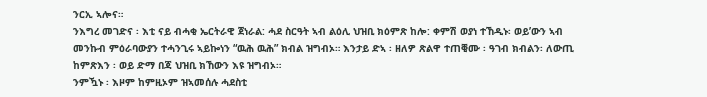ንርኢ ኣሎና።
ንእግረ መገድና ፡ እቲ ናይ ብሓቂ ኤርትራዊ ጀነራል: ሓደ ስርዓት ኣብ ልዕሊ ህዝቢ ክዕምጽ ከሎ: ቀምሽ ወያነ ተኸዲኑ፡ ወይ’ውን ኣብ መንኩብ ምዕራባውያን ተሓንጊሩ ኣይኰነን “ዉሕ ዉሕ” ክብል ዝግብኦ። እንታይ ድኣ ፡ ዘለዎ ጽልዋ ተጠቒሙ ፡ ዓገብ ክብልን፡ ለውጢ ከምጽእን ፡ ወይ ድማ በጃ ህዝቢ ክኸውን እዩ ዝግብኦ።
ንምዃኑ ፡ እዞም ከምዚኦም ዝኣመሰሉ ሓደስቲ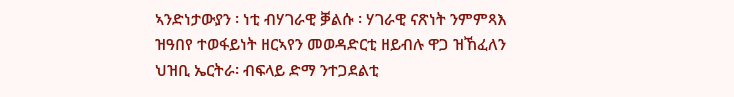ኣንድነታውያን ፡ ነቲ ብሃገራዊ ቓልሱ ፡ ሃገራዊ ናጽነት ንምምጻእ ዝዓበየ ተወፋይነት ዘርኣየን መወዳድርቲ ዘይብሉ ዋጋ ዝኸፈለን ህዝቢ ኤርትራ፡ ብፍላይ ድማ ንተጋደልቲ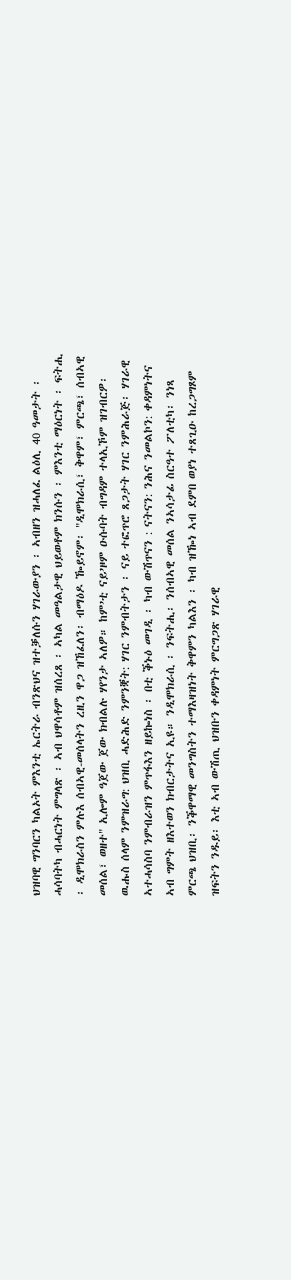ህዝባዊ ግንባርን ካልኦት ምእንቲ ኤርትራ ብንጽህና ዝተቓለሱን ሃገራውያን ፡ ኣብዘን ዝሓለፈ ልዕሊ 40 ዓመታት ፡ ሓሳባትካ ብሓርነት ምግላጽ ፡ ኣብ ህዋሳቶም ዝሰረጸ ፡ ኣካል መዓልታዊ ህይወቶም ክንሱን ፡ ምእንቲ ማዕርነት ፡ ፍትሒ ፡ ዲሞክራስን ምሉእ ሰብኣዊ-መሰላትን ረዚን ዋጋ ዝኸፈለን፡ ብማዕዶ ዀይኖም፡ "ዲሞክራሲ፣ ቅዋም፣ ምርጫ፣ ሰብኣዊ መሰል፣ ወዘተ" ኢሎም ዓጀው ጀው ክብልሉ ሃየንታ ኣለዎ። ከም’ቲ ናይ’ዞም ዑሱባት ብግዳም ተላኢኾም ዝገብርዎ፡ ዉሑስ ሰላም ንምዝራግ: ህዝቢ ሓድሕድ ንምንቛት: ሃገር ንምብትታን ፡ ናይ ተፎጥሮ ጸጋታት ሃገር ንምሕራጅ፡ ሃገራዊ ኣተሓሳስባ ንምብራዝን ምጥፋእን ዘይኰነስ ፡ በቲ ቕኑዕ መገዲ ፡ ካብ ውሽጥናን : ናትናን: ንሕና ንመልኮን: ቀዳምነትና ኣብ ግምት ዘእተወን ክብርታትና ኢዩ። ንዲሞክራሲ ፡ ንፍትሒ፡ ንሰብኣዊ መሰል ንኣሳታፊ ስርዓተ ፖለቲካ፡ ንነጻ ምርጫ ህዝቢ፡ ንቕዋማዊ መንግስትን ተማእዛዝነት ቅዋምን ካልእን ፡ ካብ ዝዀነ ኣብ ደምበ ወያነ ተጸጊዑ ከረጋግጾም ዝፍትን ንዱይ፡ እቲ ኣብ ውሽጢ ህዝቡን ቀዳምነት ምርግጋጽ ሃገራዊ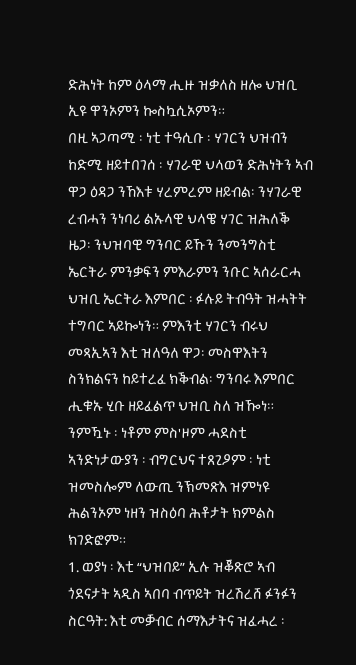ድሕነት ከም ዕላማ ሒዙ ዝቃለስ ዘሎ ህዝቢ ኢዩ ዋንኦምን ኰስኳሲኦምን።
በዚ ኣጋጣሚ ፡ ነቲ ተዓሲቡ ፡ ሃገርን ህዝብን ከድሚ ዘይተበገሰ ፡ ሃገራዊ ህላወን ድሕነትን ኣብ ዋጋ ዕዳጋ ንኸእቱ ሃረምረም ዘይብል፡ ንሃገራዊ ረብሓን ንነባሪ ልኡላዊ ህላዌ ሃገር ዝሕለቕ ዜጋ፡ ንህዝባዊ ግንባር ይኹን ንመንግስቲ ኤርትራ ምንቃፍን ምእራምን ንቡር ኣሰራርሓ ህዝቢ ኤርትራ እምበር ፡ ፉሉይ ትብዓት ዝሓትት ተግባር ኣይኰነን። ምእንቲ ሃገርን ብሩህ መጻኢኣን እቲ ዝለዓለ ዋጋ፡ መስዋእትን ስንክልናን ከይተረፈ ክቕብል፡ ግንባሩ እምበር ሒቁኡ ሂቡ ዘይፈልጥ ህዝቢ ስለ ዝዀነ። ንምዃኑ ፡ ነቶም ምስ'ዞም ሓደስቲ ኣንድነታውያን ፡ ብግርህና ተጸጊዖም ፡ ነቲ ዝመስሎም ለውጢ ንኽመጽእ ዝምነዩ ሕልንኦም ነዘን ዝስዕባ ሕቶታት ክምልስ ክገድፎም።
1. ወያነ ፡ እቲ “ህዝበይ” ኢሉ ዝቖጽሮ ኣብ ጎደናታት ኣዲስ ኣበባ ብጥይት ዝረሽረሸ ፉንፉን ስርዓት: እቲ መቓብር ሰማእታትና ዝፈሓረ ፡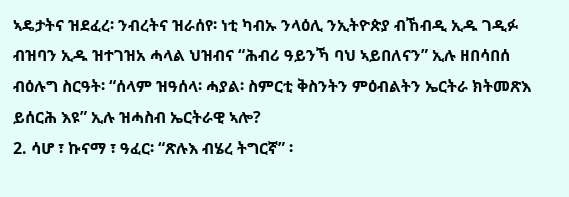ኣዴታትና ዝደፈረ፡ ንብረትና ዝራሰየ፡ ነቲ ካብኡ ንላዕሊ ንኢትዮጵያ ብኸብዲ ኢዱ ገዲፉ ብዝባን ኢዱ ዝተገዝአ ሓላል ህዝብና “ሕብሪ ዓይንኻ ባህ ኣይበለናን” ኢሉ ዘበሳበሰ ብዕሉግ ስርዓት፡ “ሰላም ዝዓሰላ፡ ሓያል፡ ስምርቲ ቅስንትን ምዕብልትን ኤርትራ ክትመጽእ ይሰርሕ እዩ” ኢሉ ዝሓስብ ኤርትራዊ ኣሎ?
2. ሳሆ ፣ ኩናማ ፣ ዓፈር፡ “ጽሉእ ብሄረ ትግርኛ” ፡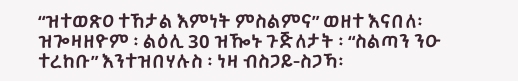“ዝተወጽዐ ተኸታል እምነት ምስልምና” ወዘተ እናበለ፡ ዝጐዛዘዮም ፡ ልዕሊ 30 ዝዀኑ ጉጅለታት ፡ “ስልጣን ንዑ ተረከቡ” እንተዝበሃሉስ ፡ ነዛ ብስጋይ-ስጋኻ፡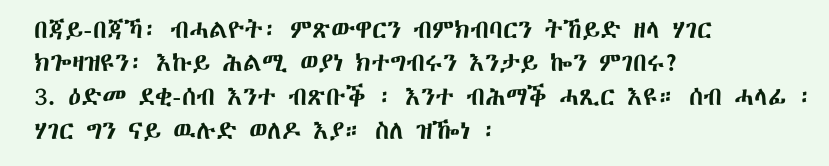በጃይ-በጃኻ፡ ብሓልዮት፡ ምጽውዋርን ብምክብባርን ትኸይድ ዘላ ሃገር ክጐዛዝዩን፡ እኩይ ሕልሚ ወያነ ክተግብሩን እንታይ ኰን ምገበሩ?
3. ዕድመ ደቂ-ሰብ እንተ ብጽቡቕ ፡ እንተ ብሕማቕ ሓጺር እዩ። ሰብ ሓላፊ ፡ ሃገር ግን ናይ ዉሉድ ወለዶ እያ። ስለ ዝዀነ ፡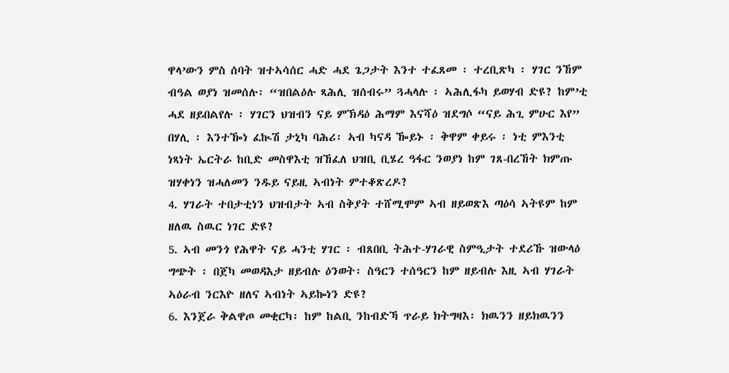ዋላ’ውን ምስ ሰባት ዝተኣሳሰር ሓድ ሓደ ጌጋታት እንተ ተፈጸመ ፡ ተረቢጽካ ፡ ሃገር ንኸም ብዓል ወያነ ዝመሰሉ፡ “ዝበልዕሉ ጻሕሊ ዝሰብሩ” ጓሓላሉ ፡ ኣሕሊፋካ ይወሃብ ድዩ? ከም’ቲ ሓደ ዘይበልየሉ ፡ ሃገርን ህዝብን ናይ ምኽዳዕ ሕማም እናሻዕ ዝደግሶ “ናይ ሕጊ ምሁር እየ” በሃሊ ፡ እንተዀነ ፈኲሽ ታኒካ ባሕሪ፡ ኣብ ካናዳ ዀይኑ ፡ ቅዋም ቀይሩ ፡ ነቲ ምእንቲ ነጻነት ኤርትራ ከቢድ መስዋእቲ ዝኸፈለ ህዝቢ ቢሄረ ዓፋር ንወያነ ከም ገጸ-በረኸት ክምጡ ዝሃቀነን ዝሓለመን ንዱይ ናይዚ ኣብነት ምተቆጽረዶ?
4. ሃገራት ተበታቲነን ህዝብታት ኣብ ስቅያት ተሸሚሞም ኣብ ዘይወጽእ ጣዕሳ ኣትዩም ከም ዘለዉ ስዉር ነገር ድዩ?
5. ኣብ መንጎ የሕዋት ናይ ሓንቲ ሃገር ፡ ብጸበቢ ትሕተ-ሃገራዊ ስምዒታት ተደሪኹ ዝውላዕ ግጭት ፡ በጀካ መወዳእታ ዘይብሉ ዕንወት፡ ስዓርን ተሰዓርን ከም ዘይብሉ እዚ ኣብ ሃገራት ኣዕራብ ንርእዮ ዘለና ኣብነት ኣይኰነን ድዩ?
6. እንጀራ ቅልዋጦ መቂርካ፡ ከም ከልቢ ንከብድኻ ጥራይ ክትግዛእ፡ ክዉንን ዘይክዉንን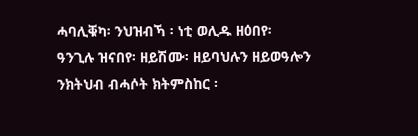ሓባሊቑካ፡ ንህዝብኻ ፡ ነቲ ወሊዱ ዘዕበየ፡ ዓንጊሉ ዝናበየ፡ ዘይሽሙ፡ ዘይባህሉን ዘይወዓሎን ንክትህብ ብሓሶት ክትምስከር ፡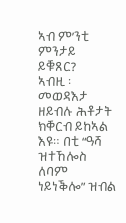ኣብ ም’ንቲ ምንታይ ይቑጸር?
ኣብዚ ፡ መወዳእታ ዘይብሉ ሕቶታት ክቐርብ ይከኣል እዩ። በቲ “ዓሻ ዝተኸሎስ ለባም ነይነቕሎ” ዝብል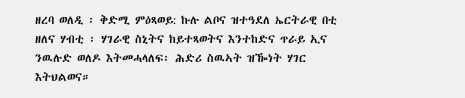ዘረባ ወለዲ ፡ ቅድሚ ምዕጻወይ: ኩሉ ልቦና ዝተዓደለ ኤርትራዊ በቲ ዘለና ሃብቲ ፡ ሃገራዊ ስኒትና ከይተጻወትና እንተከድና ጥራይ ኢና ንዉሉድ ወለዶ እትመሓላለፍ፡ ሕድሪ ስዉኣት ዝዀነት ሃገር እትህልወና።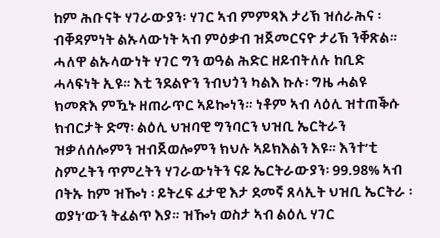ከም ሕቡናት ሃገራውያን፡ ሃገር ኣብ ምምጻእ ታሪኽ ዝሰራሕና ፡ ብቐዳምነት ልኡላውነት ኣብ ምዕቃብ ዝጀመርናዮ ታሪኽ ንቐጽል። ሓለዋ ልኡላውነት ሃገር ግን ወዓል ሕድር ዘይብትለሉ ከቢድ ሓላፍነት ኢዩ። እቲ ንደልዮን ንብህጎን ካልእ ኩሉ፡ ግዜ ሓልዩ ክመጽእ ምዃኑ ዘጠራጥር ኣይኰነን። ነቶም ኣብ ላዕሊ ዝተጠቕሱ ክብርታት ድማ፡ ልዕሊ ህዝባዊ ግንባርን ህዝቢ ኤርትራን ዝቃለሰሎምን ዝብጀወሎምን ክህሉ ኣይክእልን እዩ። እንተ’ቲ ስምረትን ጥምረትን ሃገራውነትን ናይ ኤርትራውያን፡ 99.98% ኣብ ቦትኡ ከም ዝዀነ ፡ ይትረፍ ፈታዊ እታ ደመኛ ጸላኢት ህዝቢ ኤርትራ ፡ ወያነ’ውን ትፈልጥ እያ። ዝዀነ ወስታ ኣብ ልዕሊ ሃገር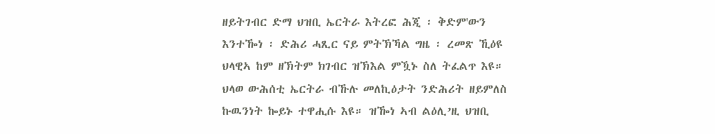ዘይትገብር ድማ ህዝቢ ኤርትራ እትረፎ ሕጂ ፡ ቅድም'ውን እንተዀነ ፡ ድሕሪ ሓጺር ናይ ምትኽኻል ግዜ ፡ ረመጽ ኺዕዩ ህላዊኣ ከም ዘኽትም ክገብር ዝኽእል ምዃኑ ስለ ትፈልጥ እዩ። ህላወ ውሕሰቲ ኤርትራ ብኹሉ መለኪዕታት ንድሕሪት ዘይምለስ ኩዉንነት ኰይኑ ተዋሒሱ እዩ። ዝዀነ ኣብ ልዕሊ’ዚ ህዝቢ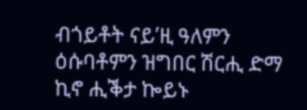ብጎይቶት ናይ’ዚ ዓለምን ዕሱባቶምን ዝግበር ሽርሒ ድማ ኪኖ ሒቕታ ኰይኑ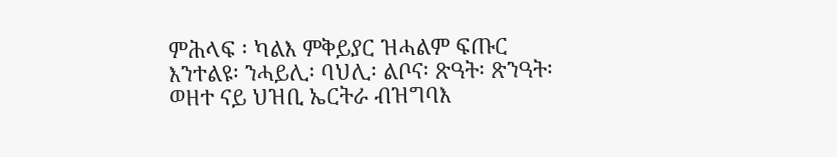ምሕላፍ ፡ ካልእ ምቅይያር ዝሓልም ፍጡር እንተልዩ፡ ንሓይሊ፡ ባህሊ፡ ልቦና፡ ጽዓት፡ ጽንዓት፡ ወዘተ ናይ ህዝቢ ኤርትራ ብዝግባእ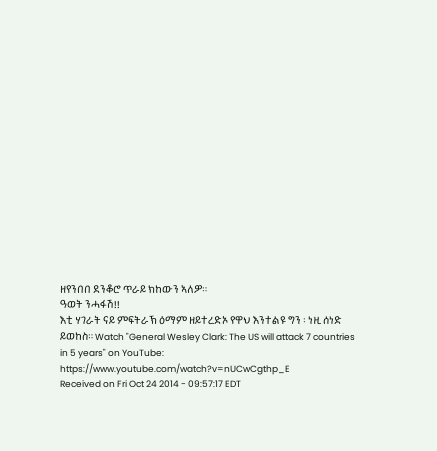ዘየንበበ ደንቆሮ ጥራይ ክከውን ኣለዎ።
ዓወት ንሓፋሽ!!
እቲ ሃገራት ናይ ምፍትራኽ ዕማም ዘይተረድኦ የዋህ እንተልዩ ግን ፡ ነዚ ሰነድ ይወከስ። Watch "General Wesley Clark: The US will attack 7 countries in 5 years" on YouTube:
https://www.youtube.com/watch?v=nUCwCgthp_E
Received on Fri Oct 24 2014 - 09:57:17 EDT